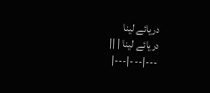دریائے لینا
دریائے لینا | ||
---|---|---|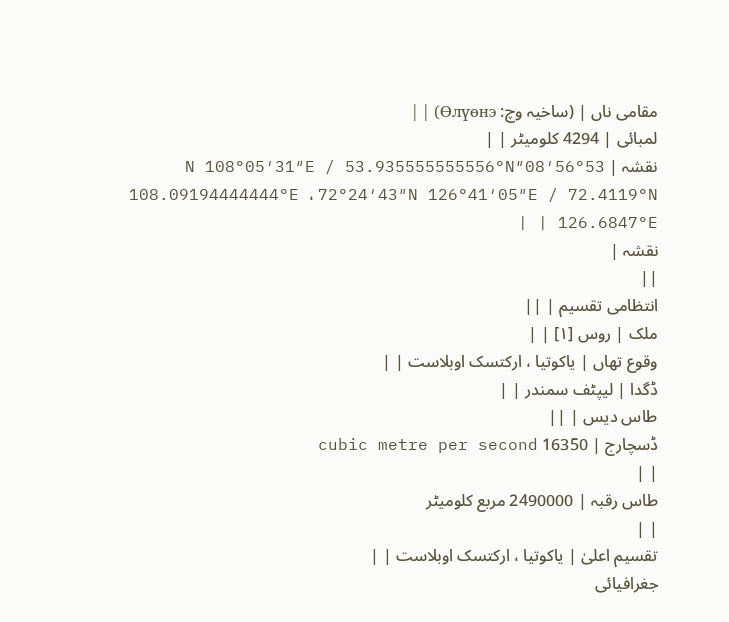مقامی ناں | (ساخیہ وچ: Өлүөнэ) | |
لمبائی | 4294 کلومیٹر | |
نقشہ | 53°56′08″N 108°05′31″E / 53.935555555556°N 108.09194444444°E ، 72°24′43″N 126°41′05″E / 72.4119°N 126.6847°E | |
نقشہ |
||
انتظامی تقسیم | ||
ملک | روس [۱] | |
وقوع تھاں | یاکوتیا ، ارکتسک اوبلاست | |
ڈگدا | لیپٹف سمندر | |
طاس دیس | ||
ڈسچارج | 16350 cubic metre per second
| |
طاس رقبہ | 2490000 مربع کلومیٹر
| |
تقسیم اعلیٰ | یاکوتیا ، ارکتسک اوبلاست | |
جغرافیائی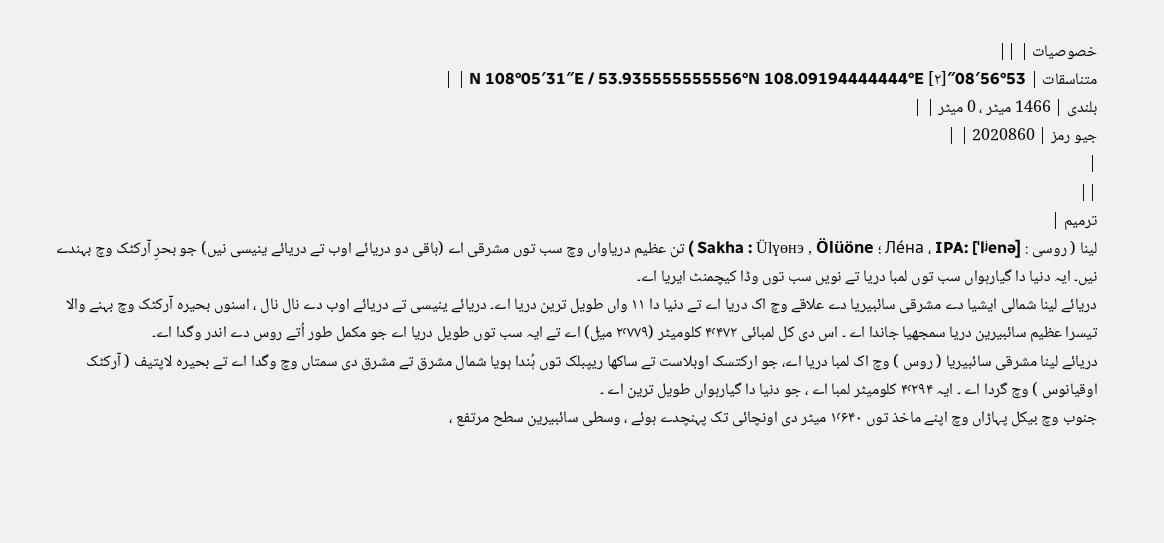خصوصیات | ||
متناسقات | 53°56′08″N 108°05′31″E / 53.935555555556°N 108.09194444444°E [۲] | |
بلندی | 1466 میٹر ، 0 میٹر | |
جیو رمز | 2020860 | |
|
||
ترمیم |
لینا ( روسی : Ле́на ، IPA: [ˈlʲenə] ؛ Sakha : Ülүөнэ , Ölüöne ) تن عظیم دریاواں وچ سب توں مشرقی اے (باقی دو دریائے اوب تے دریائے ینیسی نيں) جو بحرِ آرکٹک وچ بہندے نيں۔ ایہ دنیا دا گیارہواں سب توں لمبا دریا تے نويں سب توں وڈا کیچمنٹ ایریا اے۔
دریائے لینا شمالی ایشیا دے مشرقی سائبیریا دے علاقے وچ اک دریا اے تے دنیا دا ۱۱ واں طویل ترین دریا اے۔ دریائے ینیسی تے دریائے اوب دے نال نال ، اسنوں بحیرہ آرکٹک وچ بہنے والا تیسرا عظیم سائبیرین دریا سمجھیا جاندا اے ۔ اس دی کل لمبائی ۴٬۴۷۲ کلومیٹر (۲٬۷۷۹ میݪ) اے تے ایہ سب توں طویل دریا اے جو مکمل طور اُتے روس دے اندر وگدا اے۔
دریائے لینا مشرقی سائبیریا ( روس ) وچ اک لمبا دریا اے، جو ارکتسک اوبلاست تے ساکھا ریپبلک توں ہُندا ہويا شمال مشرق تے مشرق دی سمتاں وچ وگدا اے تے بحیرہ لاپتیف ( آرکٹک اوقیانوس ) وچ گردا اے ۔ ایہ ۴٬۲۹۴ کلومیٹر لمبا اے ، جو دنیا دا گیارہواں طویل ترین اے ۔
جنوب وچ بیکل پہاڑاں وچ اپنے ماخذ توں ۱٬۶۴۰ میٹر دی اونچائی تک پہنچدے ہوئے ، وسطی سائبیرین سطح مرتفع ،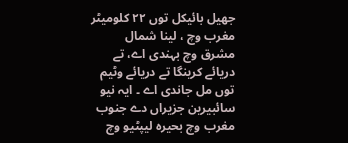جھیل بائیکل توں ۲۲ کلومیٹر مغرب وچ ، لینا شمال مشرق وچ بہندی اے، تے دریائے کرینگا تے دریائے وٹیم توں مل جاندی اے ۔ ایہ نیو سائبیرین جزیراں دے جنوب مغرب وچ بحیرہ لیپٹیو وچ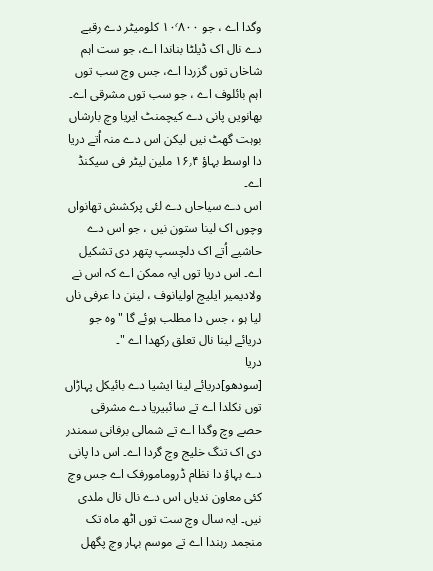وگدا اے ، جو ۱۰٬۸۰۰ کلومیٹر دے رقبے دے نال اک ڈیلٹا بناندا اے، جو ست اہم شاخاں توں گزردا اے، جس وچ سب توں اہم بائلوف اے ، جو سب توں مشرقی اے۔ بھانويں پانی دے کیچمنٹ ایریا وچ بارشاں بوہت گھٹ نيں لیکن اس دے منہ اُتے دریا دا اوسط بہاؤ ۱۶٫۴ ملین لیٹر فی سیکنڈ اے۔
اس دے سیاحاں دے لئی پرکشش تھانواں وچوں اک لینا ستون نيں ، جو اس دے حاشیے اُتے اک دلچسپ پتھر دی تشکیل اے۔ اس دریا توں ایہ ممکن اے کہ اس نے ولادیمیر ایلیچ اولیانوف ، لینن دا عرفی ناں لیا ہو ، جس دا مطلب ہوئے گا "وہ جو دریائے لینا نال تعلق رکھدا اے "۔
دریا
[سودھو]دریائے لینا ایشیا دے بائیکل پہاڑاں توں نکلدا اے تے سائبیریا دے مشرقی حصے وچ وگدا اے تے شمالی برفانی سمندر دی اک تنگ خلیج وچ گردا اے۔ اس دا پانی دے بہاؤ دا نظام ڈرومامورفک اے جس وچ کئی معاون ندیاں اس دے نال نال ملدی نيں۔ ایہ سال وچ ست توں اٹھ ماہ تک منجمد رہندا اے تے موسم بہار وچ پگھل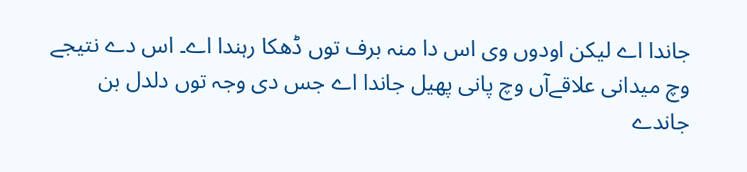جاندا اے لیکن اودوں وی اس دا منہ برف توں ڈھکا رہندا اے۔ اس دے نتیجے وچ میدانی علاقےآں وچ پانی پھیل جاندا اے جس دی وجہ توں دلدل بن جاندے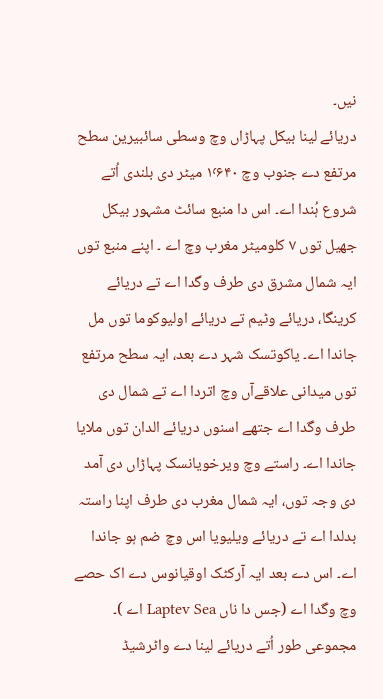نيں۔
دریائے لینا بیکل پہاڑاں وچ وسطی سائبیرین سطح مرتفع دے جنوب وچ ۱٬۶۴۰ میٹر دی بلندی اُتے شروع ہُندا اے۔ اس دا منبع سائٹ مشہور بیکل جھیل توں ۷ کلومیٹر مغرب وچ اے ۔ اپنے منبع توں ایہ شمال مشرق دی طرف وگدا اے تے دریائے کرینگا، دریائے وٹیم تے دریائے اولیوکوما توں مل جاندا اے۔ یاکوتسک شہر دے بعد، ایہ سطح مرتفع توں میدانی علاقےآں وچ اتردا اے تے شمال دی طرف وگدا اے جتھے اسنوں دریائے الدان توں ملایا جاندا اے۔ راستے وچ ویرخویانسک پہاڑاں دی آمد دی وجہ توں، ایہ شمال مغرب دی طرف اپنا راستہ بدلدا اے تے دریائے ویلیویا اس وچ ضم ہو جاندا اے۔ اس دے بعد ایہ آرکٹک اوقیانوس دے اک حصے وچ وگدا اے (جس دا ناں Laptev Sea اے )۔ مجموعی طور اُتے دریائے لینا دے واٹرشیڈ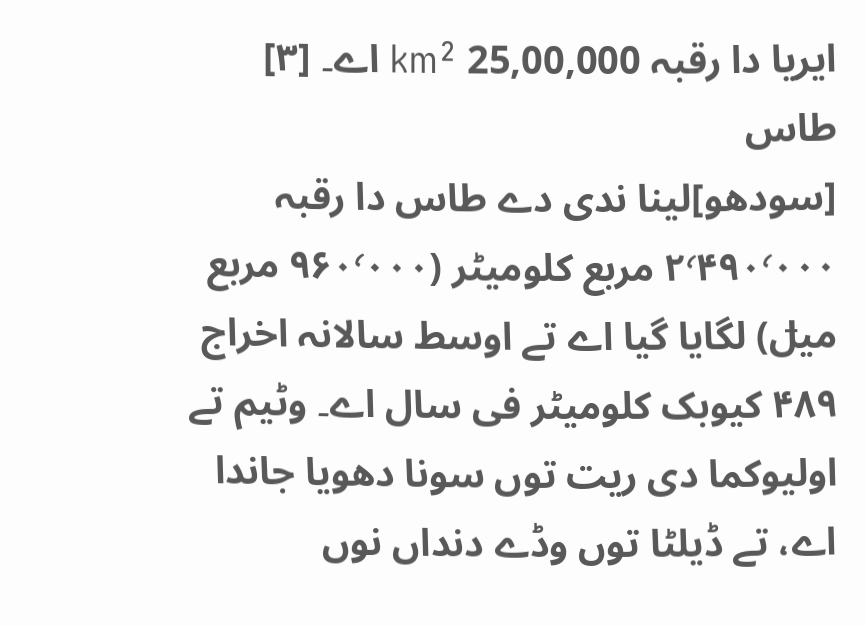ایریا دا رقبہ 25,00,000 km² اے۔ [۳]
طاس
[سودھو]لینا ندی دے طاس دا رقبہ ۲٬۴۹۰٬۰۰۰ مربع کلومیٹر (۹۶۰٬۰۰۰ مربع میݪ) لگایا گیا اے تے اوسط سالانہ اخراج ۴۸۹ کیوبک کلومیٹر فی سال اے۔ وٹیم تے اولیوکما دی ریت توں سونا دھویا جاندا اے، تے ڈیلٹا توں وڈے دنداں نوں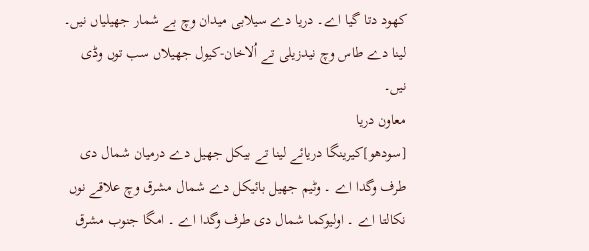کھود دتا گیا اے۔ دریا دے سیلابی میدان وچ بے شمار جھیلیاں نيں۔ لینا دے طاس وچ نیدزیلی تے اُلاخان-کیول جھیلاں سب توں وڈی نيں۔
معاون دریا
[سودھو]کیرینگا دریائے لینا تے بیکل جھیل دے درمیان شمال دی طرف وگدا اے ۔ وٹیم جھیل بائیکل دے شمال مشرق وچ علاقے نوں نکالتا اے ۔ اولیوکما شمال دی طرف وگدا اے ۔ امگا جنوب مشرق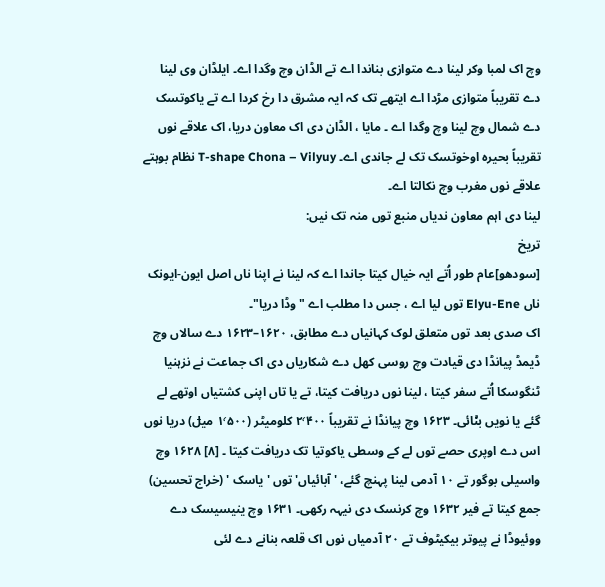وچ اک لمبا وکر لینا دے متوازی بناندا اے تے الڈان وچ وگدا اے۔ ایلڈان وی لینا دے تقریباً متوازی مڑدا اے ایتھے تک کہ ایہ مشرق دا رخ کردا اے تے یاکوتسک دے شمال وچ لینا وچ وگدا اے ۔ مایا ، الڈان دی اک معاون دریا، اک علاقے نوں تقریباً بحیرہ اوخوتسک تک لے جاندی اے۔ T-shape Chona – Vilyuy نظام بوہتے علاقے نوں مغرب وچ نکالتا اے۔
لینا دی اہم معاون ندیاں منبع توں منہ تک نيں:
تریخ
[سودھو]عام طور اُتے ایہ خیال کيتا جاندا اے کہ لینا نے اپنا ناں اصل ایون-ایونک ناں Elyu-Ene توں لیا اے ، جس دا مطلب اے "وڈا دریا"۔
اک صدی بعد توں متعلق لوک کہانیاں دے مطابق، ۱۶۲۰–۱۶۲۳ دے سالاں وچ ڈیمڈ پیانڈا دی قیادت وچ روسی کھل دے شکاریاں دی اک جماعت نے نزہنیا ٹنگوسکا اُتے سفر کيتا ، لینا نوں دریافت کیتا، تے یا تاں اپنی کشتیاں اوتھے لے گئے یا نويں بݨائی۔ ۱۶۲۳ وچ پیانڈا نے تقریباً ۲٬۴۰۰ کلومیٹر (۱٬۵۰۰ میݪ) دریا نوں اس دے اوپری حصے توں لے کے وسطی یاکوتیا تک دریافت کيتا ۔ [۸] ۱۶۲۸ وچ واسیلی بوگور تے ۱۰ آدمی لینا پہنچ گئے، 'آبائیاں' توں ' یاسک ' (خراج تحسین) جمع کيتا تے فیر ۱۶۳۲ وچ کرنسک دی نیہہ رکھی۔ ۱۶۳۱ وچ ینیسیسک دے ووئیوڈا نے پیوتر بیکیٹوف تے ۲۰ آدمیاں نوں اک قلعہ بنانے دے لئی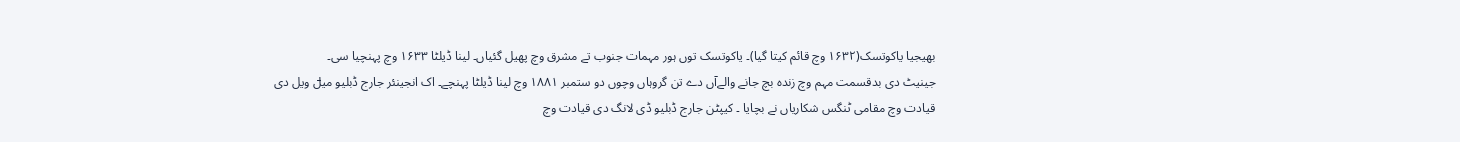بھیجیا یاکوتسک(۱۶۳۲ وچ قائم کيتا گیا)۔ یاکوتسک توں ہور مہمات جنوب تے مشرق وچ پھیل گئياں۔ لینا ڈیلٹا ۱۶۳۳ وچ پہنچیا سی۔
جینیٹ دی بدقسمت مہم وچ زندہ بچ جانے والےآں دے تن گروہاں وچوں دو ستمبر ۱۸۸۱ وچ لینا ڈیلٹا پہنچے۔ اک انجینئر جارج ڈبلیو میݪ ویل دی قیادت وچ مقامی ٹنگس شکاریاں نے بچایا ۔ کیپٹن جارج ڈبلیو ڈی لانگ دی قیادت وچ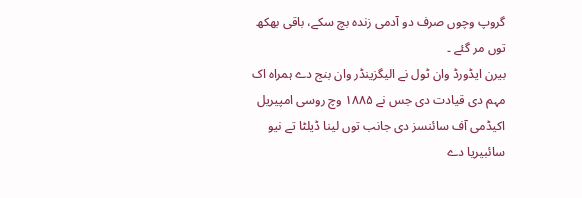گروپ وچوں صرف دو آدمی زندہ بچ سکے، باقی بھکھ توں مر گئے ۔
بیرن ایڈورڈ وان ٹول نے الیگزینڈر وان بنج دے ہمراہ اک مہم دی قیادت دی جس نے ۱۸۸۵ وچ روسی امپیریل اکیڈمی آف سائنسز دی جانب توں لینا ڈیلٹا تے نیو سائبیریا دے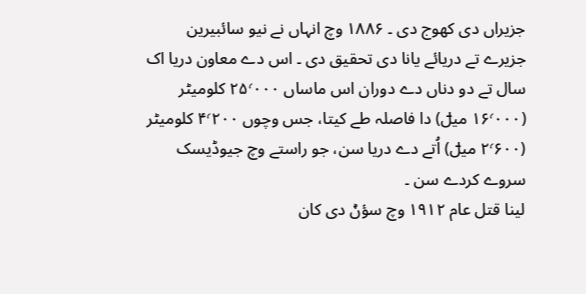جزیراں دی کھوج دی ۔ ۱۸۸۶ وچ انہاں نے نیو سائبیرین جزیرے تے دریائے یانا دی تحقیق دی ۔ اس دے معاون دریا اک سال تے دو دناں دے دوران اس ماساں ۲۵٬۰۰۰ کلومیٹر (۱۶٬۰۰۰ میݪ) دا فاصلہ طے کیتا، جس وچوں ۴٬۲۰۰ کلومیٹر (۲٬۶۰۰ میݪ) اُتے دے دریا سن، جو راستے وچ جیوڈیسک سروے کردے سن ۔
لینا قتل عام ۱۹۱۲ وچ سؤݨ دی کان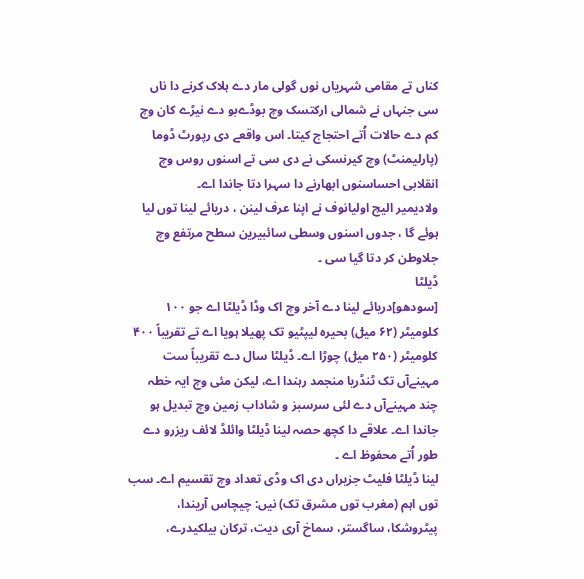کناں تے مقامی شہریاں نوں گولی مار دے ہلاک کرنے دا ناں سی جنہاں نے شمالی ارکتسک وچ بوڈےبو دے نیڑے کان وچ کم دے حالات اُتے احتجاج کيتا۔ اس واقعے دی رپورٹ ڈوما (پارلیمنٹ) وچ کیرنسکی نے دی سی تے اسنوں روس وچ انقلابی احساسنوں ابھارنے دا سہرا دتا جاندا اے۔
ولادیمیر الیچ اولیانوف نے اپنا عرف لینن ، دریائے لینا توں لیا ہوئے گا ، جدوں اسنوں وسطی سائبیرین سطح مرتفع وچ جلاوطن کر دتا گیا سی ۔
ڈیلٹا
[سودھو]دریائے لینا دے آخر وچ اک وڈا ڈیلٹا اے جو ۱۰۰ کلومیٹر (۶۲ میݪ) بحیرہ لیپٹیو تک پھیلا ہويا اے تے تقریباً ۴۰۰ کلومیٹر (۲۵۰ میݪ) چوڑا اے۔ ڈیلٹا سال دے تقریباً ست مہینےآں تک ٹنڈریا منجمد رہندا اے، لیکن مئی وچ ایہ خطہ چند مہینےآں دے لئی سرسبز و شاداب زمین وچ تبدیل ہو جاندا اے۔ علاقے دا کچھ حصہ لینا ڈیلٹا وائلڈ لائف ریزرو دے طور اُتے محفوظ اے ۔
لینا ڈیلٹا فلیٹ جزیراں دی اک وڈی تعداد وچ تقسیم اے۔ سب توں اہم (مغرب توں مشرق تک) نيں: چیچاس آریندا، پیٹروشکا، ساگستر، سماخ آری دیت، ترکان بیلکیدرے،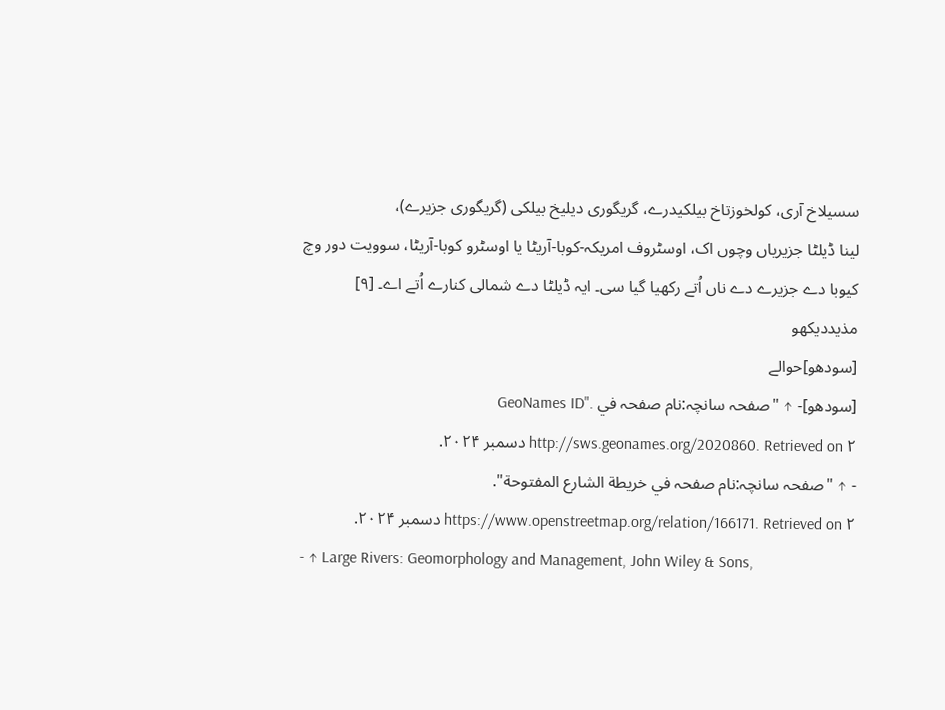سسیلاخ آری، کولخوزتاخ بیلکیدرے، گریگوری دیلیخ بیلکی (گریگوری جزیرے)،
لینا ڈیلٹا جزیریاں وچوں اک، اوسٹروف امریکہ-کوبا-آریٹا یا اوسٹرو کوبا-آریٹا، سوویت دور وچ کیوبا دے جزیرے دے ناں اُتے رکھیا گیا سی۔ ایہ ڈیلٹا دے شمالی کنارے اُتے اے۔ [۹]
مذیددیکھو
[سودھو]حوالے
[سودھو]- ↑ "صفحہ سانچہ:نام صفحہ في GeoNames ID". http://sws.geonames.org/2020860. Retrieved on ۲ دسمبر ۲۰۲۴.
- ↑ "صفحہ سانچہ:نام صفحہ في خريطة الشارع المفتوحة". https://www.openstreetmap.org/relation/166171. Retrieved on ۲ دسمبر ۲۰۲۴.
- ↑ Large Rivers: Geomorphology and Management, John Wiley & Sons,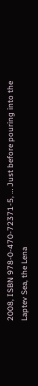2008, ISBN 978-0-470-72371-5, … Just before pouring into the Laptev Sea, the Lena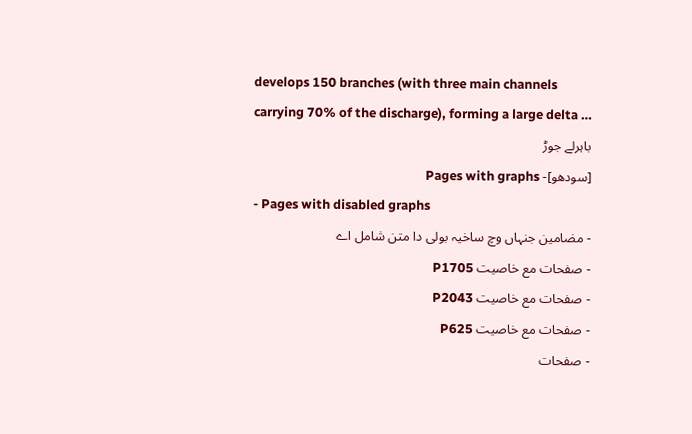develops 150 branches (with three main channels carrying 70% of the discharge), forming a large delta …
باہرلے جوڑ
[سودھو]- Pages with graphs
- Pages with disabled graphs
- مضامین جنہاں وچ ساخیہ بولی دا متن شامل اے
- صفحات مع خاصیت P1705
- صفحات مع خاصیت P2043
- صفحات مع خاصیت P625
- صفحات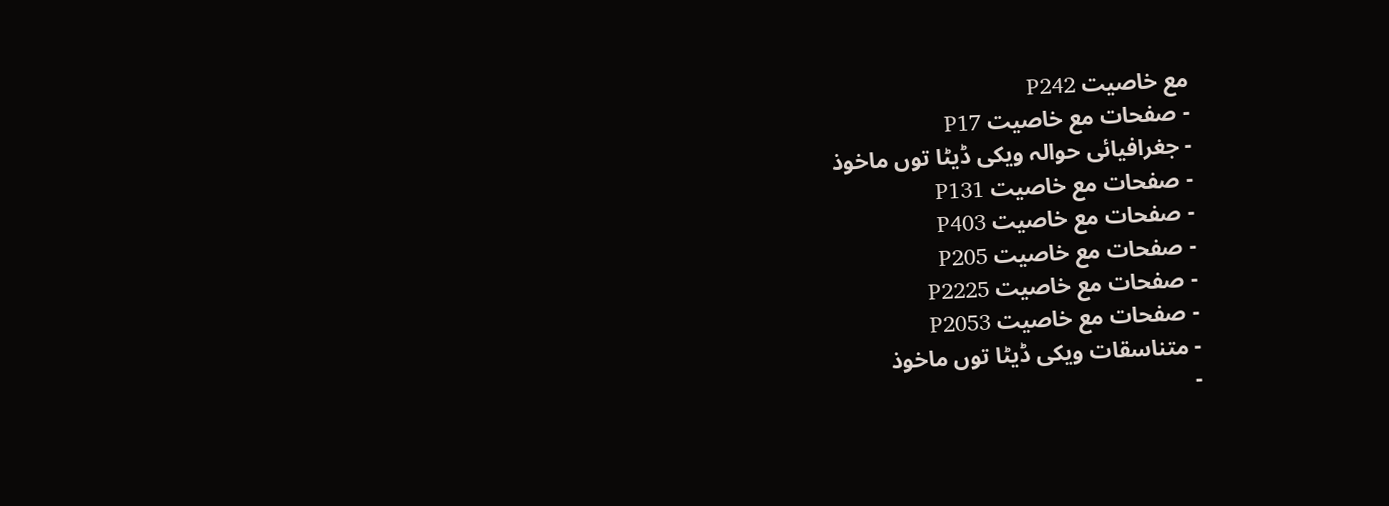مع خاصیت P242
- صفحات مع خاصیت P17
- جغرافیائی حوالہ ویکی ڈیٹا توں ماخوذ
- صفحات مع خاصیت P131
- صفحات مع خاصیت P403
- صفحات مع خاصیت P205
- صفحات مع خاصیت P2225
- صفحات مع خاصیت P2053
- متناسقات ویکی ڈیٹا توں ماخوذ
-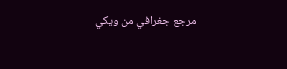مرجع جغرافي من ويكي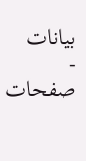بيانات
- صفحات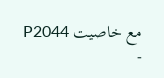مع خاصیت P2044
-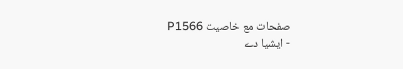صفحات مع خاصیت P1566
- ایشیا دے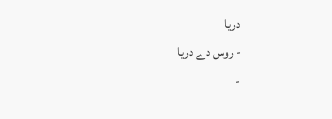دریا
- روس دے دریا
-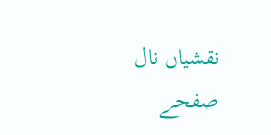نقشیاں نال صفحے